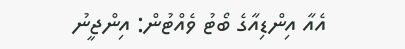އެއާ އިންޑިއާގެ ބޯޓު ވެއްޓުން: އިންޖީނު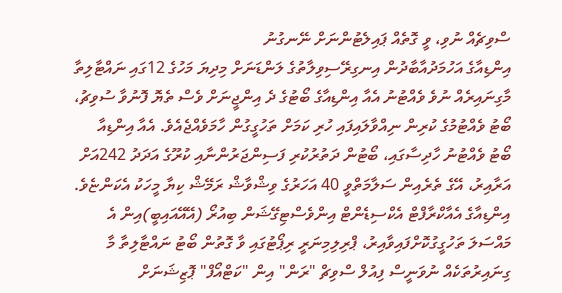ސްވިޗެއް ނުވި، ވީ ގޮތެއް ޕައިލެޓުންނަށް ނޭނގުނު
އިންޑިއާގެ އަހުމަދުއާބާދުން އިނގިރޭސިވިލާތުގެ ލަންޑަނަށް މިދިޔަ މަހުގެ 12ގައި ނައްޓާލިތާ މާގިނައިރެއް ނުވެ ވެއްޓުނު އެއާ އިންޑިއާގެ ބޯޓުގެ ދެ އިންޖީނަށް ވެސް ތެޔޮ ފޮނުވާ ސުވިޗު، ބޯޓު ވެއްޓުމުގެ ކުރިން ނިއްވާލައިފައި ހުރި ކަމަށް ތަހުގީގުން ހާމަވެއްޖެއެވެ. އެއާ އިންޑިއާ ބޯޓު ވެއްޓުނު ހާދިސާގައި، ބޯޓުން ދަތުރުކުރި ފަސިންޖަރުންނާއި ކުރޫގެ އަދަދު 242އަށް އަރާއިރު، އޭގެ ތެރެއިން ސަލާމަތްވީ 40 އަހަރުގެ ވިޝްވާޝް ރަމޭޝް ކިޔާ މީހަކު އެކަންޏެވެ. އިންޑިއާގެ އެއާކްރާފްޓް އެކްސިޑެންޓް އިންވެސްޓިގޭޝަން ބިއުރޯ (އޭއޭއައިބީ)އިން އެ މައްސަލަ ތަހުގީގުކޮށްފައިވާއިރު، ޕްރިލިމިނަރީ ރިޕޯޓުގައި ވާ ގޮތުން ބޯޓު ނައްޓާލިތާ މާ ގިނައިރުތަކެއް ނުވަނީސް ފިއުލް ސްވިޗް "ރަން" އިން "ކަޓްއޯފް" ޕޮޒިޝަނަށް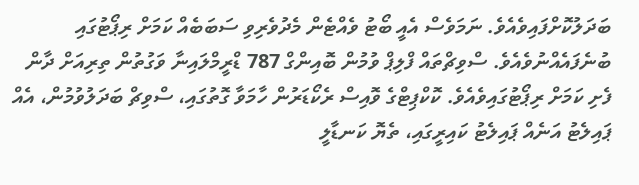ބަދަލުކޮށްފައިވެއެވެ. ނަމަވެސް އެއީ ބޯޓު ވެއްޓެން މެދުވެރިވި ސަބަބެއް ކަމަށް ރިޕޯޓުގައި ބުނެފައެއްނުވެއެވެ. ސްވިޗްތައް ފްލިޕް ވުމުން ބޮއިންގް 787 ޑްރީމްލައިނާ ވަގުތުން ތިރިއަށް ދާން ފެށި ކަމަށް ރިޕޯޓުގައިވެއެވެ. ކޮކްޕިޓްގެ ވޮއިސް ރެކޯޑަރުން ހާމަވާ ގޮތުގައި، ސްވިޗް ބަދަލުވުމުން، އެއް ޕައިލެޓު އަނެއް ޕައިލެޓު ކައިރީގައި، ތެޔޮ ކަނޑާލީ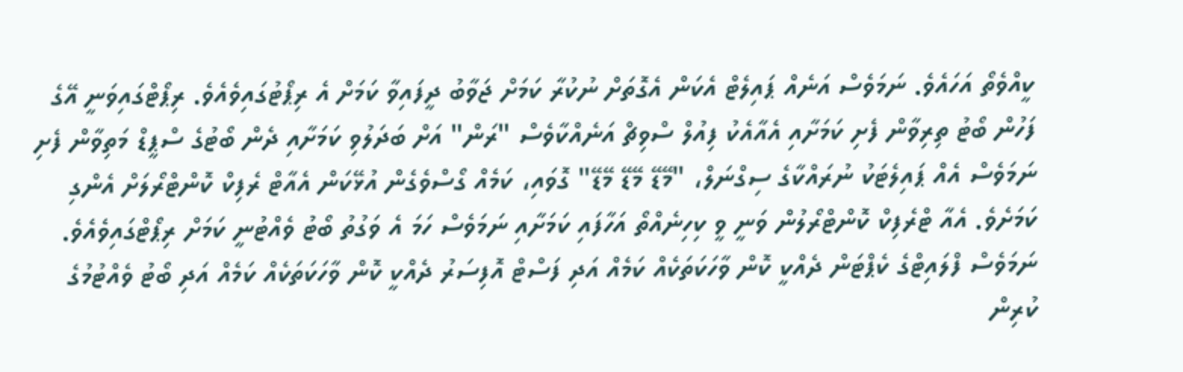ކީއްވެތޯ އަހައެވެ. ނަމަވެސް އަނެއް ޕައިލެޓް އެކަން އެގޮތަށް ނުކުރާ ކަމަށް ޖަވާބު ދީފައިވާ ކަމަށް އެ ރިޕޯޓުގައިވެއެވެ. ރިޕޯޓްގައިވަނީ އޭގެ ފަހުން ބޯޓު ތިރިވާން ފެށި ކަމަށާއި އެއާއެކު ފިއުލް ސްވިޗް އަނެއްކާވެސް "ރަން" އަށް ބަދަލުވި ކަމަށާއި ދެން ބޯޓުގެ ސްޕީޑް މަތިވާން ފެށި ނަމަވެސް އެއް ޕައިލެޓަކު ނުރައްކާގެ ސިގްނަލް، "މޭޑޭ މޭޑޭ މޭޑޭ" ގޮވައި، ކަމެއް ގޯސްވެގެން އުޅޭކަން އެއާޓް ރެފިކް ކޮންޓްރޯލަށް އެންގި ކަމަށެވެ. އެއާ ޓްރެފިކް ކޮންޓްރޯލުން ވަނީ ވީ ކިހިނެއްތޯ އަހާފައި ކަމަށާއި ނަމަވެސް ހަމަ އެ ވަގުތު ބޯޓު ވެއްޓުނީ ކަމަށް ރިޕޯޓްގައިވެއެވެ. ނަމަވެސް ފްލައިޓްގެ ކެޕްޓަން ދެއްކީ ކޮން ވާހަކަތަކެއް ކަމެއް އަދި ފަސްޓް އޮފިސަރު ދެއްކީ ކޮން ވާހަކަތަކެއް ކަމެއް އަދި ބޯޓު ވެއްޓުމުގެ ކުރިން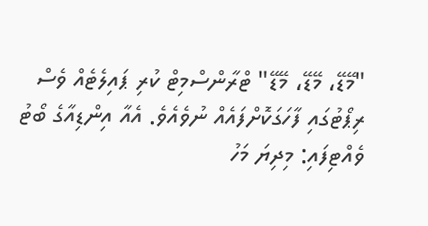"މޭޑޭ، މޭޑޭ، މޭޑޭ" ޓްރާންސްމިޓް ކުރި ޕައިލެޓެއް ވެސް ރިޕޯޓުގައި ފާހަގަކޮށްފައެއް ނުވެއެވެ. އެއާ އިންޑިއާގެ ބޯޓު ވެއްޓިފައި: މިދިޔަ މަހު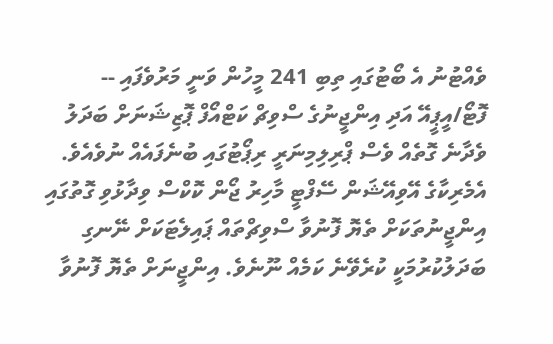ވެއްޓުނު އެ ބޯޓުގައި ތިބި 241 މީހުން ވަނީ މަރުވެފައި -- ފޮޓޯ/އީޕީއޭ އަދި އިންޖީނުގެ ސްވިޗް ކަޓްއޯފް ޕޮޒިޝަނަށް ބަދަލު ވެދާނެ ގޮތެއް ވެސް ޕްރިލިމިނަރީ ރިޕޯޓުގައި ބުނެފައެއް ނުވެއެވެ. އެމެރިކާގެ އޭވިއޭޝަން ސޭފްޓީ މާހިރު ޖޯން ކޮކްސް ވިދާޅުވި ގޮތުގައި އިންޖީނުތަކަށް ތެޔޮ ފޮނުވާ ސްވިޗްތައް ޕައިލެޓަކަށް ނޭނގި ބަދަލުކުރުމަކީ ކުރެވޭނެ ކަމެއް ނޫނެވެ. އިންޖީނަށް ތެޔޮ ފޮނުވާ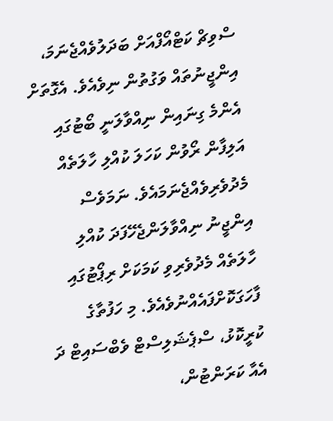ސްވިޗް ކަޓްއޯފްއަށް ބަދަލުވެއްޖެނަމަ، އިންޖީނުތައް ވަގުތުން ނިވެއެވެ. އެގޮތަށް އެންމެ ގިނައިން ނިއްވާލަނީ ބޯޓުގައި އަލިފާން ރޯވުން ކަހަލަ ކުއްލި ހާލަތެއް މެދުވެރިވެއްޖެނަމައެވެ. ނަމަވެސް އިންޖީނު ނިއްވާލަންޖެހޭފަދަ ކުއްލި ހާލަތެއް މެދުވެރިވި ކަމަކަށް ރިޕޯޓުގައި ފާހަގަކޮށްފައެއްނުވެއެވެ. މި ހަފުތާގެ ކުރީކޮޅު، ސްޕެޝަލިސްޓް ވެބްސައިޓް ދަ އެއާ ކަރަންޓުން،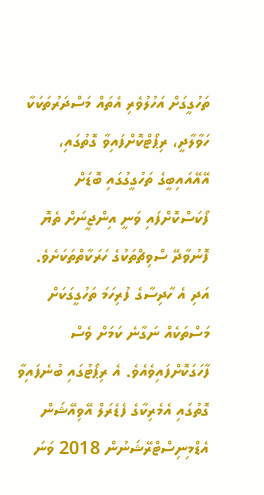ތަހުގީގަށް އަހުލުވެރި އެތައް މަސްދަރުތަކަކާ ހަވާލާދީ، ރިޕޯޓްކޮށްފައިވާ ގޮތުގައި، އޭއޭއައިބީގެ ތަހުގީގުގައި ބޮޑަށް ފޯކަސްކޮށްފައި ވަނީ އިންޖީނަށް ތެޔޮ ފޮނުވާދޭ ސްވިޗްތަކުގެ ހަރަކާތްތަކަށެވެ. އަދި އެ ހާދިސާގެ ފުރިހަމަ ތަހުގީގަކަށް މަސްތަކެއް ނަގާނެ ކަމަށް ވެސް ފާހަގަކޮށްފައިވެއެވެ. އެ ރިޕޯޓުގައި ބުނެފައިވާ ގޮތުގައި އެމެރިކާގެ ފެޑެރަލް އޭވިއޭޝަން އެޑްމިނިސްޓްރޭޝަނުން 2018 ވަނަ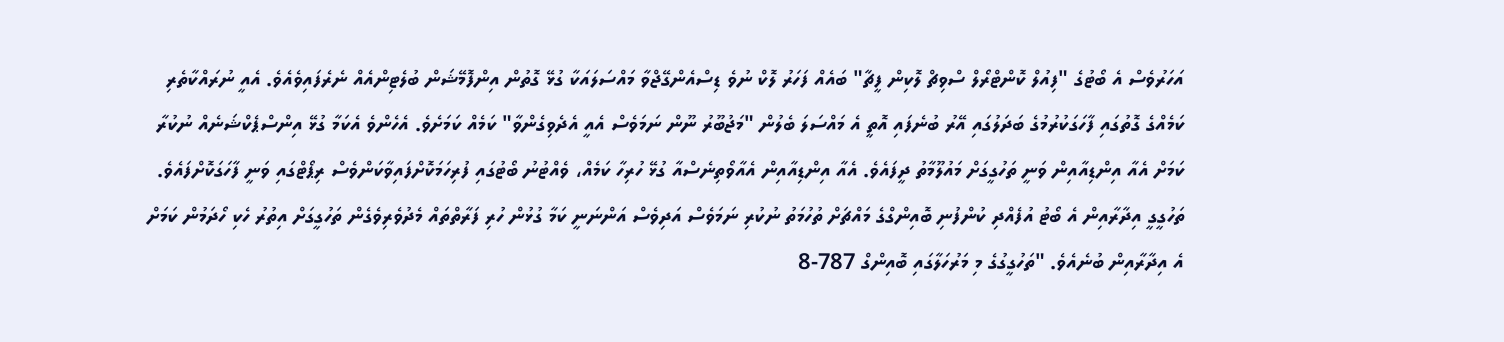އަހަރުވެސް އެ ބޯޓުގެ "ފިއުލް ކޮންޓްރޯލް ސްވިޗް ލޮކިން ފީޗާ" ބައެއް ފަހަރު ލޮކް ނުވެ ޑިސްއެންގޭޖްވާ މައްސަލައަކާ ގުޅޭ ގޮތުން އިންފޮމޭޝަން ބުލެޓިންއެއް ނެރެފައިވެއެވެ. އެއީ ނުރައްކާތެރި ކަމެއްގެ ގޮތުގައި ފާހަގަކުރުމުގެ ބަދަލުގައި އޭރު ބުނެފައި އޮތީ އެ މައްސަލަ ބެލުން "މަޖުބޫރު ނޫން ނަމަވެސް އެއީ އެދެވިގެންވާ" ކަމެއް ކަމަށެވެ. އެހެންވެ އެކަމާ ގުޅޭ އިންސްޕެކްޝަނެއް ނުކުރާ ކަމަށް އެއާ އިންޑިއާއިން ވަނީ ތަހުގީގަށް މައުލޫމާތު ދީފައެވެ. އެއާ އިންޑިއާއިން އެއާވޯތިނެސްއާ ގުޅޭ ހުރިހާ ކަމެއް، ވެއްޓުނު ބޯޓުގައި ފުރިހަމަކޮށްފައިވާކަންވެސް ރިޕޯޓްގައި ވަނީ ފާހަގަކޮށްފައެވެ. ތަހުގީގީ އިދާރާއިން އެ ބޯޓު އުފެއްދި ކުންފުނި ބޮއިންގްގެ މައްޗަށް ތުހުމަތު ނުކުރި ނަމަވެސް އަދިވެސް އަންނަނީ ކަމާ ގުޅުން ހުރި ފަރާތްތައް މެދުވެރިވެގެން ތަހުގީގަށް އިތުރު ހެކި ހޯދަމުން ކަމަށް އެ އިދާރާއިން ބުނެއެވެ. "ތަހުގީގުގެ މި މަރުހަލާގައި ބޮއިންގް 787-8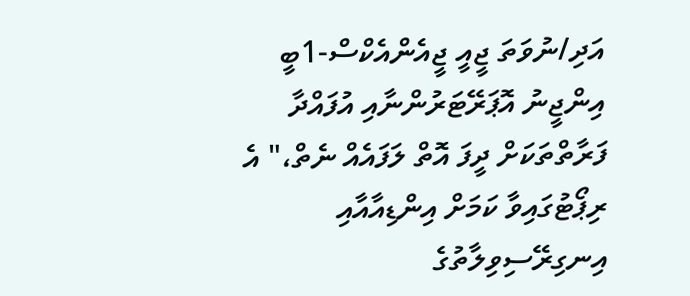އަދި/ނުވަތަ ޖީއީ ޖީއެންއެކްސް-1ބީ އިންޖީނު އޮޕަރޭޓަރުންނާއި އުފައްދާ ފަރާތްތަކަށް ދީފަ އޮތް ލަފައެއް ނެތް،" އެ ރިޕޯޓުގައިވާ ކަމަށް އިންޑިއާއާއި އިނގިރޭސިވިލާތުގެ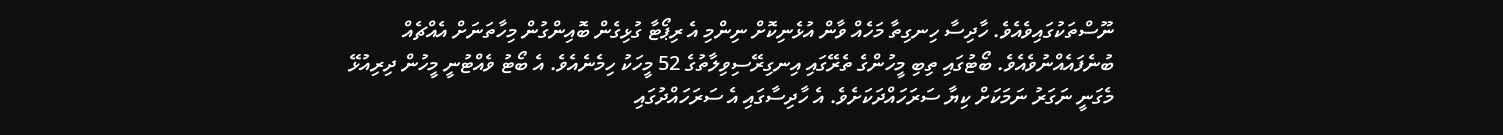ނޫސްތަކުގައިވެއެވެ. ހާދިސާ ހިނގިތާ މަހެއް ވާން އުޅެނިކޮށް ނިންމި އެ ރިޕޯޓާ ގުޅިގެން ބޮއިންގުން މިހާތަނަށް އެއްޗެއް ބުނެފައެއްނުވެއެވެ. ބޯޓުގައި ތިބި މީހުންގެ ތެރޭގައި އިނގިރޭސިވިލާތުގެ 52 މީހަކު ހިމެނެއެވެ. އެ ބޯޓު ވެއްޓުނީ މީހުން ދިރިއުޅޭ މެގަނީ ނަގަރު ނަމަކަށް ކިޔާ ސަރަހައްދަކަށެވެ. އެ ހާދިސާގައި އެ ސަރަހައްދުގައި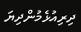ދިރިއުޅެމުންދިޔަ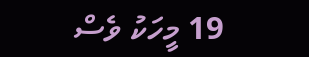19 މީހަކު ވެސް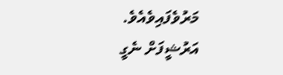މަރުވެފައިވެއެވެ.
އަރުޝީފަށް ނެގީ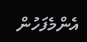އެންމެފަހުން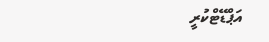އަޕްޑޭޓްކުރީ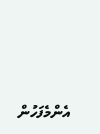އެންމެފަހުން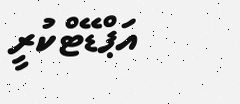އަޕްޑޭޓްކުރީ